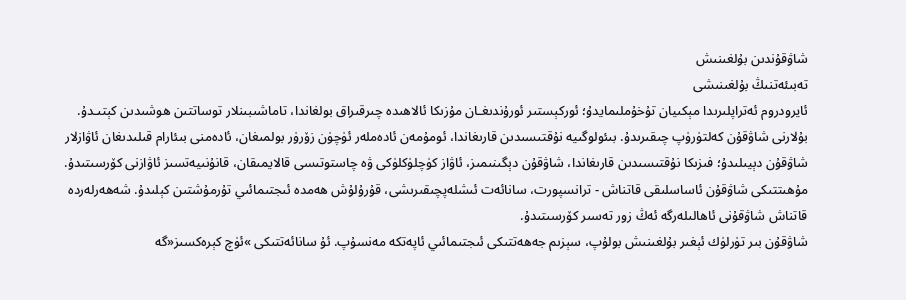شاۋقۇندىن بۇلغىنىش
تەبىئەتنىڭ بۇلغىنىشى
ئايرودروم ئەتراپلىرىدا مېكىيان تۇخۇملىمايدۇ؛ ئوركېستىر ئورۇندىغـان مۇزىكا ئالاھىدە چىرقىراق بولغاندا، تاماشىبىنلار توساتتىن ھوشىدىن كېتىـدۇ. بۇلارنى شاۋقۇن كەلتۈرۈپ چىقىرىدۇ. بىئولوگىيە نۇقتىسىدىن قارىغاندا، ئومۇمەن ئادەملەر ئۈچۈن زۆرۈر بولمىغان، ئادەمنى بىئارام قىلىدىغان ئاۋازلار شاۋقۇن دېيىلىدۇ؛ فىزىكا نۇقتىسىدىن قارىغاندا، شاۋقۇن دېگىنىمىز، ئاۋاز كۈچلۈكلۈكى ۋە چاستوتىسى قالايمىقان، قانۇنىيەتسىز ئاۋازنى كۆرسىتىدۇ.
مۇھىتتىكى شاۋقۇن ئاساسلىقى قاتناش - ترانسپورت، سانائەت ئىشلەپچىقىرىشى، قۇرۇلۇش ھەمدە ئىجتىمائىي تۇرمۇشتىن كېلىدۇ. شەھەرلەردە قاتناش شاۋقۇنى ئاھالىلەرگە ئەڭ زور تەسىر كۆرسىتىدۇ.
شاۋقۇن بىر تۈرلۈك ئېغىر بۇلغىنىش بولۇپ، سېزىم جەھەتتىكى ئىجتىمائىي ئاپەتكە مەنسۇپ. ئۇ سانائەتتىكى »ئۈچ كېرەكسىز«گە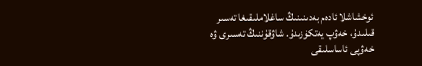ئوخشاشلا ئادەم بەدىنىنىڭ ساغلاملىقىغا تەسىر قىلىدۇ، خەۋپ يەتكۈزىدۇ. شاۋقۇننىڭ تەسىرى ۋە خەۋپى ئاساسلىقى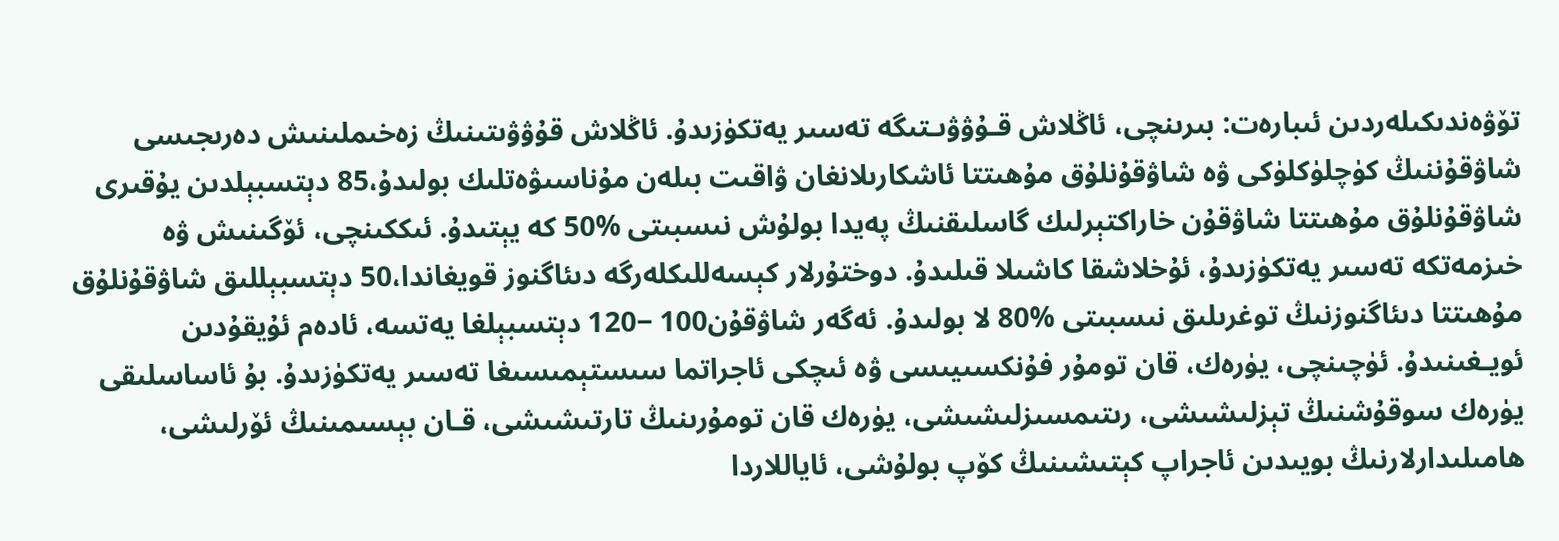تۆۋەندىكىلەردىن ئىبارەت: بىرىنچى، ئاڭلاش قـۇۋۋىـتىگە تەسىر يەتكۈزىدۇ. ئاڭلاش قۇۋۋىتىنىڭ زەخىملىنىش دەرىجىسى شاۋقۇننىڭ كۈچلۈكلۈكى ۋە شاۋقۇنلۇق مۇھىتتا ئاشكارىلانغان ۋاقىت بىلەن مۇناسىۋەتلىك بولىدۇ،85 دېتسبېلدىن يۇقىرى شاۋقۇنلۇق مۇھىتتا شاۋقۇن خاراكتېرلىك گاسلىقنىڭ پەيدا بولۇش نىسبىتى %50 كە يېتىدۇ. ئىككىنچى، ئۆگىنىش ۋە خىزمەتكە تەسىر يەتكۈزىدۇ، ئۇخلاشقا كاشىلا قىلىدۇ. دوختۇرلار كېسەللىكلەرگە دىئاگنوز قويغاندا،50 دېتسبېللىق شاۋقۇنلۇق مۇھىتتا دىئاگنوزنىڭ توغرىلىق نىسبىتى %80 لا بولىدۇ. ئەگەر شاۋقۇن100 −120 دېتسبېلغا يەتسە، ئادەم ئۇيقۇدىن ئويـغىنىدۇ. ئۈچىنچى، يۈرەك، قان تومۇر فۇنكسىيىسى ۋە ئىچكى ئاجراتما سىستېمىسىغا تەسىر يەتكۈزىدۇ. بۇ ئاساسلىقى يۈرەك سوقۇشنىڭ تېزلىشىشى، رىتىمسىزلىشىشى، يۈرەك قان تومۇرىنىڭ تارتىشىشى، قـان بېسىمىنىڭ ئۆرلىشى، ھامىلىدارلارنىڭ بويىدىن ئاجراپ كېتىشىنىڭ كۆپ بولۇشى، ئاياللاردا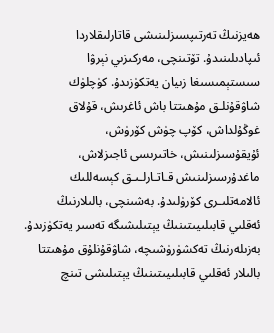ھەيزنىڭ تەرتىپسىزلىنىشى قاتارلىقلاردا ئىپادىلىنىدۇ. تۆتىنچى، مەركىزىي نېرۋا سىستېمىسىغا زىيان يەتكۈزىدۇ. كۈچلۈك شاۋقۇنلـق مۇھىتتا باش ئاغرىش، قۇلاق غوڭۇلداش، كۆپ چۈش كۆرۈش، ئۇيقۇسىزلىنىش، خاتىرىسى ئاجىزلاش، ماغدۇرسىزلىنىش قـاتـارلـىـق كېسەللىك ئالامەتلىـرى كۆرۈلىدۇ. بەشىنچى، بالىلارنىڭ ئەقلىي قابىلىيىتىنىڭ يېتىلىشىگە تەسىر يەتكۈزىدۇ. بەزىلەرنىڭ تەكشۈرۈشىچە، شاۋقۇنلۇق مۇھىتتا بالىلار ئەقلىي قابىلىيىتىنىڭ يېتىلىشى تىنچ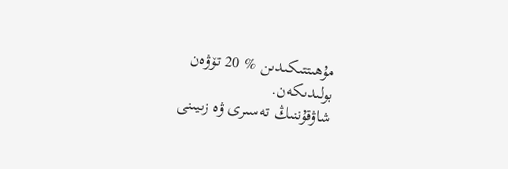مۇھىتتىكىدىن % 20 تۆۋەن بولىدىكەن.
شاۋقۇننىڭ تەسىرى ۋە زىيىنى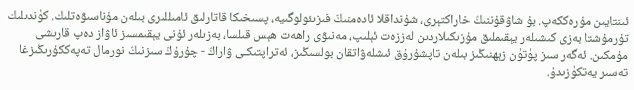ئىنتايىن مۇرەككەپ. بۇ شاۋقۇننىڭ خاراكتېرى، شۇنداقلا ئادەمنىڭ فىزىئولوگىيە، پسىخىكا قاتارلىق ئامىللىرى بىلەن مۇناسىۋەتلىك. كۈندىلىك تۇرمۇشتا بەزى كىشىلەر يېقىملىق مۇزىكىلاردىن لەززەت ئېلىپ، مەنىۋى راھەت ھېس قىلسا، بەزىلەر ئۇنى يېقىمسىز ئاۋاز دەپ قارىشى مۇمكىن. ئەگەر سىز پۈتۈن زېھنىڭىز بىلەن تاپشۇرۇق ئىشلەۋاتقان بولسىڭىز، ئەتراپتىكـى ۋاراڭ - چۇرۇڭ سىزنىڭ نورمال تەپەككۇرىڭىزغا تەسىر يەتكۈزىدۇ.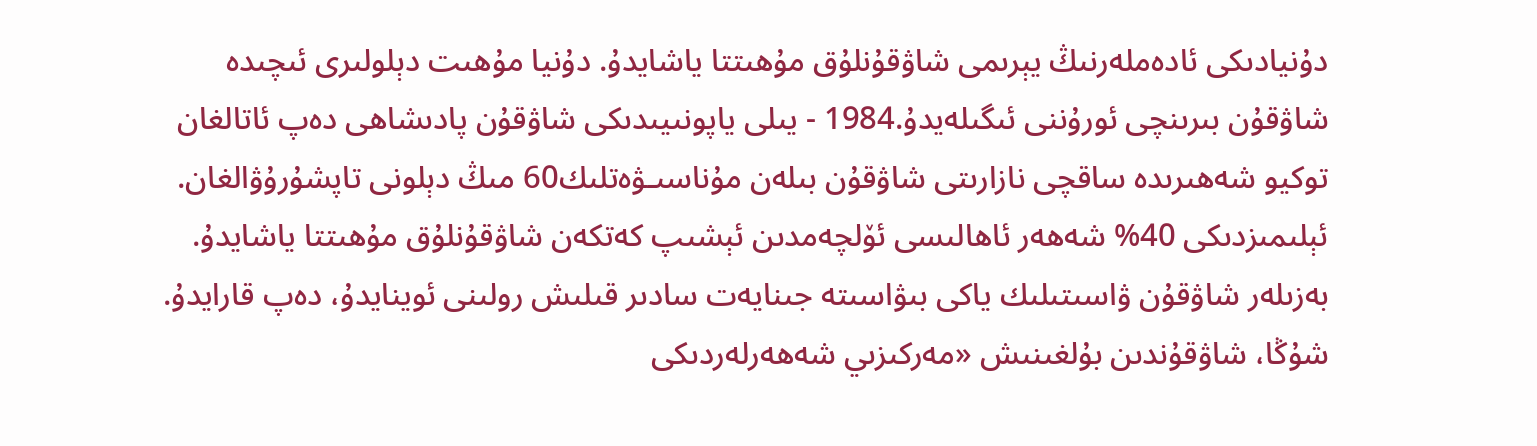دۇنيادىكى ئادەملەرنىڭ يېرىمى شاۋقۇنلۇق مۇھىتتا ياشايدۇ. دۇنيا مۇھىت دېلولىرى ئىچىدە شاۋقۇن بىرىنچى ئورۇننى ئىگىلەيدۇ.1984 - يىلى ياپونىيىدىكى شاۋقۇن پادىشاھى دەپ ئاتالغان توكيو شەھىرىدە ساقچى نازارىتى شاۋقۇن بىلەن مۇناسىـۋەتلىك60 مىڭ دېلونى تاپشۇرۇۋالغان. ئېلىمىزدىكى 40% شەھەر ئاھالىسى ئۆلچەمدىن ئېشىپ كەتكەن شاۋقۇنلۇق مۇھىتتا ياشايدۇ. بەزىلەر شاۋقۇن ۋاسىتىلىك ياكى بىۋاسىتە جىنايەت سادىر قىلىش رولىنى ئوينايدۇ، دەپ قارايدۇ. شۇڭا، شاۋقۇندىن بۇلغىنىش «مەركىزىي شەھەرلەردىكى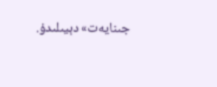جىنايەت» دېيىلىدۇ.